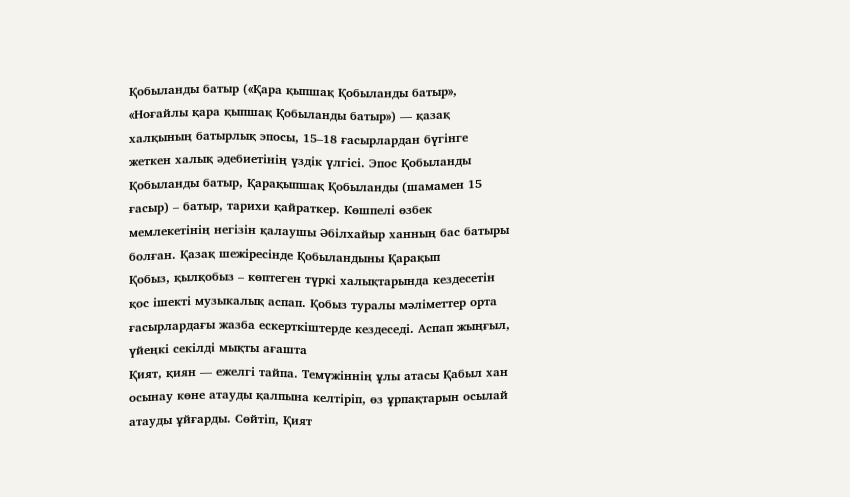Қобыланды батыр («Қара қыпшақ Қобыланды батыр», «Ноғайлы қара қыпшақ Қобыланды батыр») — қазақ халқының батырлық эпосы, 15–18 ғасырлардан бүгінге жеткен халық әдебиетінің үздік үлгісі. Эпос Қобыланды
Қобыланды батыр, Қарақыпшақ Қобыланды (шамамен 15 ғасыр) – батыр, тарихи қайраткер. Көшпелі өзбек мемлекетінің негізін қалаушы Әбілхайыр ханның бас батыры болған. Қазақ шежіресінде Қобыландыны Қарақып
Қобыз, қылқобыз – көптеген түркі халықтарында кездесетін қос ішекті музыкалық аспап. Қобыз туралы мәліметтер орта ғасырлардағы жазба ескерткіштерде кездеседі. Аспап жыңғыл, үйеңкі секілді мықты ағашта
Қият, қиян — ежелгі тайпа. Темүжіннің ұлы атасы Қабыл хан осынау көне атауды қалпына келтіріп, өз ұрпақтарын осылай атауды ұйғарды. Сөйтіп, Қият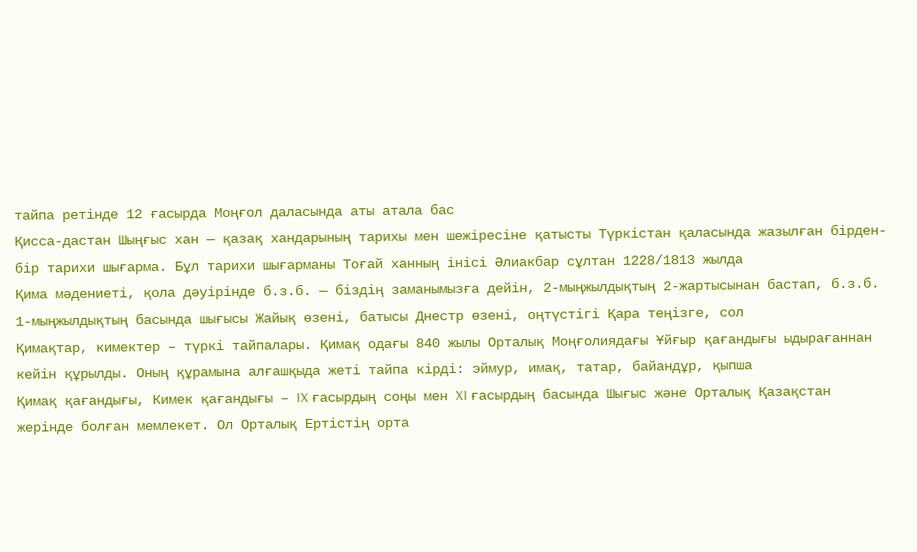тайпа ретінде 12 ғасырда Моңғол даласында аты атала бас
Қисса-дастан Шыңғыс хан — қазақ хандарының тарихы мен шежіресіне қатысты Түркістан қаласында жазылған бірден-бір тарихи шығарма. Бұл тарихи шығарманы Тоғай ханның інісі Әлиакбар сұлтан 1228/1813 жылда
Қима мәдениеті, қола дәуірінде б.з.б. — біздің заманымызға дейін, 2-мыңжылдықтың 2-жартысынан бастап, б.з.б. 1-мыңжылдықтың басында шығысы Жайық өзені, батысы Днестр өзені, оңтүстігі Қара теңізге, сол
Қимақтар, кимектер – түркі тайпалары. Қимақ одағы 840 жылы Орталық Моңғолиядағы Ұйғыр қағандығы ыдырағаннан кейін құрылды. Оның құрамына алғашқыда жеті тайпа кірді: эймур, имақ, татар, байандұр, қыпша
Қимақ қағандығы, Кимек қағандығы – IX ғасырдың соңы мен XI ғасырдың басында Шығыс және Орталық Қазақстан жерінде болған мемлекет. Ол Орталық Ертістің орта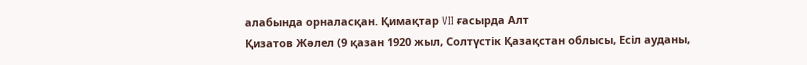алабында орналасқан. Қимақтар VII ғасырда Алт
Қизатов Жәлел (9 қазан 1920 жыл, Солтүстік Қазақстан облысы, Есіл ауданы,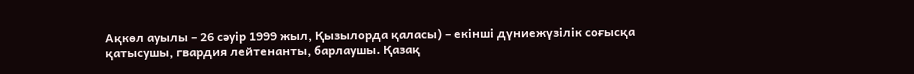Ақкөл ауылы – 26 сәуір 1999 жыл, Қызылорда қаласы) – екінші дүниежүзілік соғысқа қатысушы, гвардия лейтенанты, барлаушы. Қазақ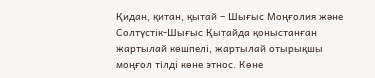Қидан, қитан, қытай – Шығыс Моңғолия және Солтүстік-Шығыс Қытайда қоныстанған жартылай көшпелі, жартылай отырықшы моңғол тілді көне этнос. Көне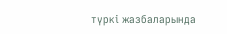түркі жазбаларында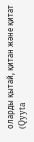оларды қытай, қитан және қитат (Qyyta